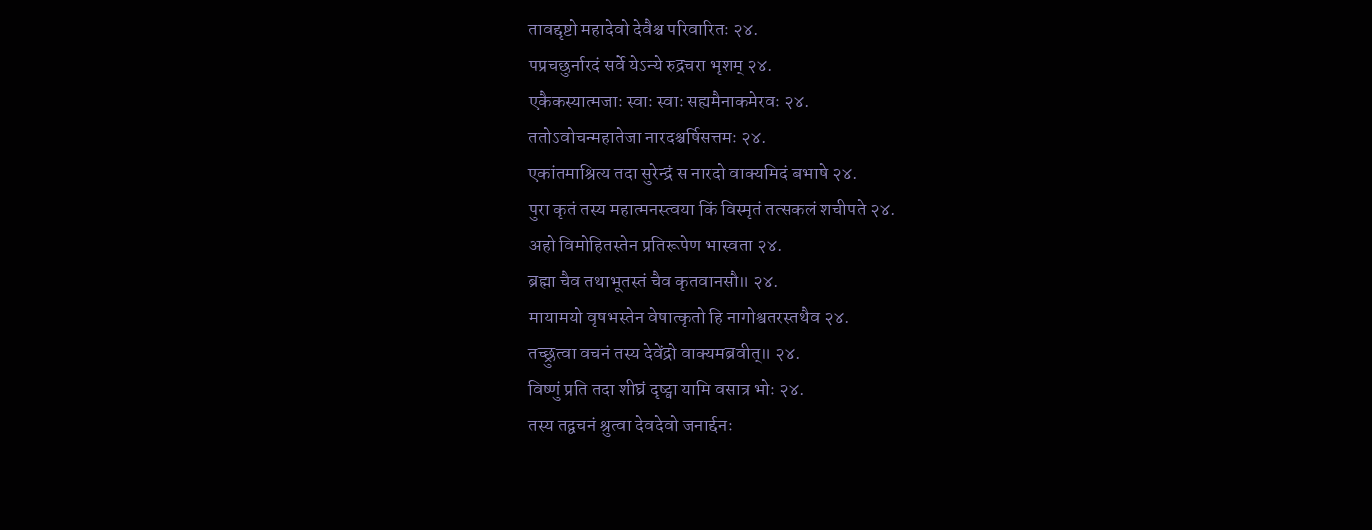तावद्दृष्टो महादेवो देवैश्च परिवारितः २४.
पप्रचछुर्नारदं सर्वे येऽन्ये रुद्रचरा भृशम् २४.
एकैकस्यात्मजाः स्वाः स्वाः सह्यमैनाकमेरवः २४.
ततोऽवोचन्महातेजा नारदश्चर्षिसत्तमः २४.
एकांतमाश्रित्य तदा सुरेन्द्रं स नारदो वाक्यमिदं बभाषे २४.
पुरा कृतं तस्य महात्मनस्त्वया किं विस्मृतं तत्सकलं शचीपते २४.
अहो विमोहितस्तेन प्रतिरूपेण भास्वता २४.
ब्रह्मा चैव तथाभूतस्तं चैव कृतवानसौ॥ २४.
मायामयो वृषभस्तेन वेषात्कृतो हि नागोश्वतरस्तथैव २४.
तच्छ्रुत्वा वचनं तस्य देवेंद्रो वाक्यमब्रवीत्॥ २४.
विष्णुं प्रति तदा शीघ्रं दृष्ट्वा यामि वसात्र भोः २४.
तस्य तद्वचनं श्रुत्वा देवदेवो जनार्द्दनः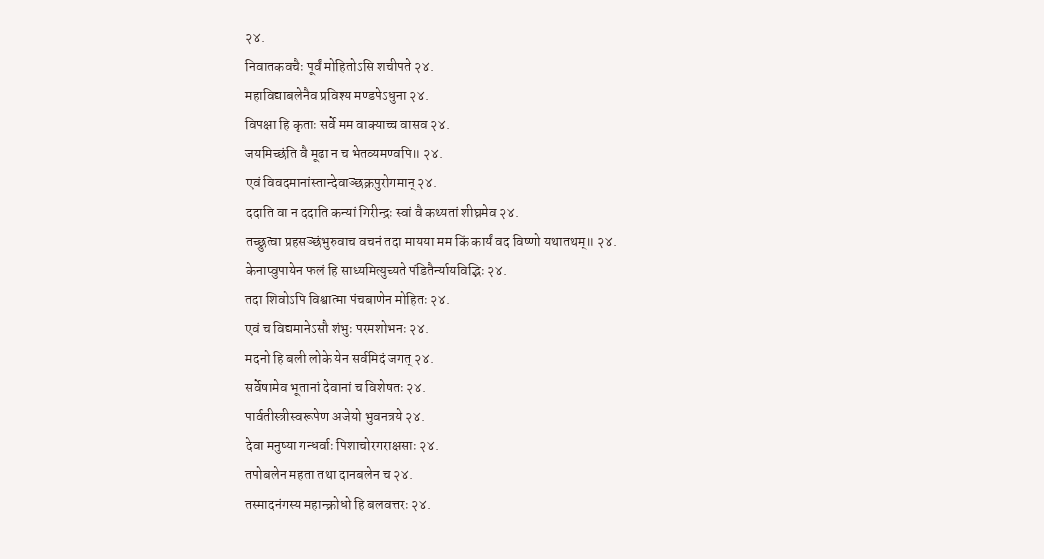२४.
निवातकवचैः पूर्वं मोहितोऽसि शचीपते २४.
महाविद्याबलेनैव प्रविश्य मण्डपेऽधुना २४.
विपक्षा हि कृताः सर्वे मम वाक्याच्च वासव २४.
जयमिच्छंति वै मूढा न च भेतव्यमण्वपि॥ २४.
एवं विवदमानांस्तान्देवाञ्छक्रपुरोगमान् २४.
ददाति वा न ददाति कन्यां गिरीन्द्रः स्वां वै कथ्यतां शीघ्रमेव २४.
तच्छ्रुत्वा प्रहसञ्छंभुरुवाच वचनं तदा मायया मम किं कार्यं वद विष्णो यथातथम्॥ २४.
केनाप्वुपायेन फलं हि साध्यमित्युच्यते पंडितैर्न्यायविद्भिः २४.
तदा शिवोऽपि विश्वात्मा पंचबाणेन मोहितः २४.
एवं च विद्यमानेऽसौ शंभुः परमशोभनः २४.
मदनो हि बली लोके येन सर्वमिदं जगत् २४.
सर्वेषामेव भूतानां देवानां च विशेषतः २४.
पार्वतीस्त्रीस्वरूपेण अजेयो भुवनत्रये २४.
देवा मनुष्या गन्धर्वाः पिशाचोरगराक्षसाः २४.
तपोबलेन महता तथा दानबलेन च २४.
तस्मादनंगस्य महान्क्रोधो हि बलवत्तरः २४.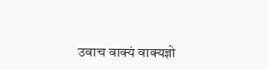उवाच वाक्यं वाक्यज्ञो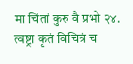मा चिंतां कुरु वै प्रभो २४.
त्वष्ट्रा कृतं विचित्रं च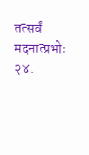तत्सर्वं मदनात्प्रभोः २४.